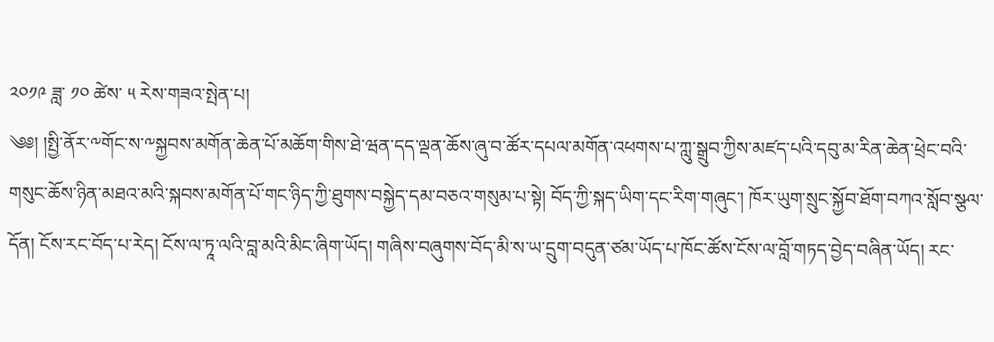༢༠༡༩ ཟླ་ ༡༠ ཚེས་ ༥ རེས་གཟའ་སྤེན་པ།
༄༅། །སྤྱི་ནོར་༸གོང་ས་༸སྐྱབས་མགོན་ཆེན་པོ་མཆོག་གིས་ཐེ་ཝན་དད་ལྡན་ཆོས་ཞུ་བ་ཚོར་དཔལ་མགོན་འཕགས་པ་ཀླུ་སྒྲུབ་ཀྱིས་མཛད་པའི་དབུ་མ་རིན་ཆེན་ཕྲེང་བའི་གསུང་ཆོས་ཉིན་མཐའ་མའི་སྐབས་མགོན་པོ་གང་ཉིད་ཀྱི་ཐུགས་བསྐྱེད་དམ་བཅའ་གསུམ་པ་སྟེ། བོད་ཀྱི་སྐད་ཡིག་དང་རིག་གཞུང་། ཁོར་ཡུག་སྲུང་སྐྱོབ་ཐོག་བཀའ་སློབ་སྩལ་དོན། ངོས་རང་བོད་པ་རེད། ངོས་ལ་ཏཱ་ལའི་བླ་མའི་མིང་ཞིག་ཡོད། གཞིས་བཞུགས་བོད་མི་ས་ཡ་དྲུག་བདུན་ཙམ་ཡོད་པ་ཁོང་ཚོས་ངོས་ལ་བློ་གཏད་བྱེད་བཞིན་ཡོད། རང་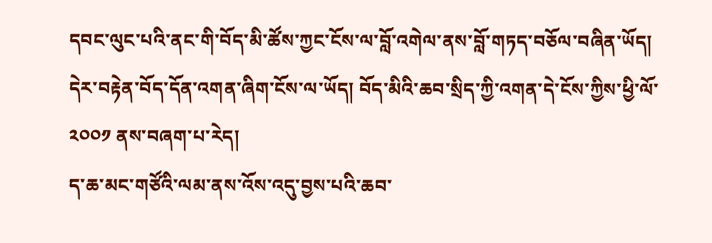དབང་ལུང་པའི་ནང་གི་བོད་མི་ཚོས་ཀྱང་ངོས་ལ་བློ་འགེལ་ནས་བློ་གཏད་བཅོལ་བཞིན་ཡོད། དེར་བརྟེན་བོད་དོན་འགན་ཞིག་ངོས་ལ་ཡོད། བོད་མིའི་ཆབ་སྲིད་ཀྱི་འགན་དེ་ངོས་ཀྱིས་ཕྱི་ལོ་ ༢༠༠༡ ནས་བཞག་པ་རེད།
ད་ཆ་མང་གཙོའི་ལམ་ནས་འོས་འདུ་བྱས་པའི་ཆབ་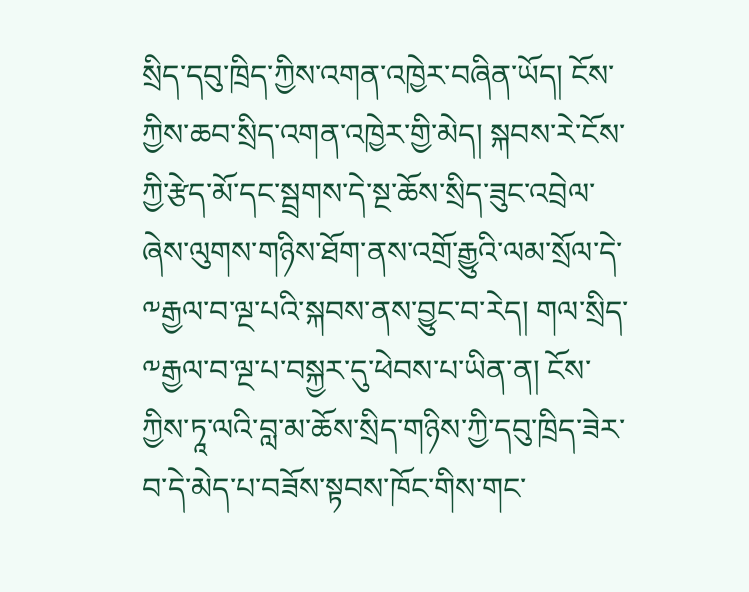སྲིད་དབུ་ཁྲིད་ཀྱིས་འགན་འཁྱེར་བཞིན་ཡོད། ངོས་ཀྱིས་ཆབ་སྲིད་འགན་འཁྱེར་གྱི་མེད། སྐབས་རེ་ངོས་ཀྱི་རྩེད་མོ་དང་སྦྲགས་དེ་སྔ་ཆོས་སྲིད་ཟུང་འབྲེལ་ཞེས་ལུགས་གཉིས་ཐོག་ནས་འགྲོ་རྒྱུའི་ལམ་སྲོལ་དེ་༸རྒྱལ་བ་ལྔ་པའི་སྐབས་ནས་བྱུང་བ་རེད། གལ་སྲིད་༸རྒྱལ་བ་ལྔ་པ་བསྐྱར་དུ་ཕེབས་པ་ཡིན་ན། ངོས་ཀྱིས་ཏཱ་ལའི་བླ་མ་ཆོས་སྲིད་གཉིས་ཀྱི་དབུ་ཁྲིད་ཟེར་བ་དེ་མེད་པ་བཟོས་སྟབས་ཁོང་གིས་གང་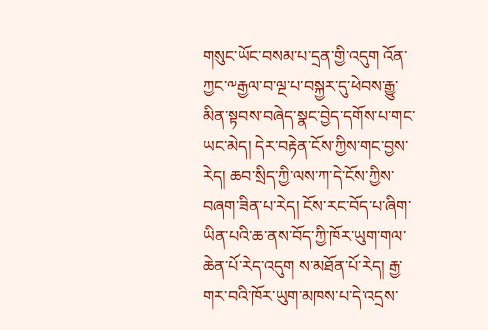གསུང་ཡོང་བསམ་པ་དྲན་གྱི་འདུག འོན་ཀྱང་༸རྒྱལ་བ་ལྔ་པ་བསྐྱར་དུ་ཕེབས་རྒྱུ་མིན་སྟབས་བཞེད་སྣང་བྱེད་དགོས་པ་གང་ཡང་མེད། དེར་བརྟེན་ངོས་ཀྱིས་གང་བྱས་རེད། ཆབ་སྲིད་ཀྱི་ལས་ཀ་དེ་ངོས་ཀྱིས་བཞག་ཟིན་པ་རེད། ངོས་རང་བོད་པ་ཞིག་ཡིན་པའི་ཆ་ནས་བོད་ཀྱི་ཁོར་ཡུག་གལ་ཆེན་པོ་རེད་འདུག ས་མཐོན་པོ་རེད། རྒྱ་གར་བའི་ཁོར་ཡུག་མཁས་པ་དེ་འདྲས་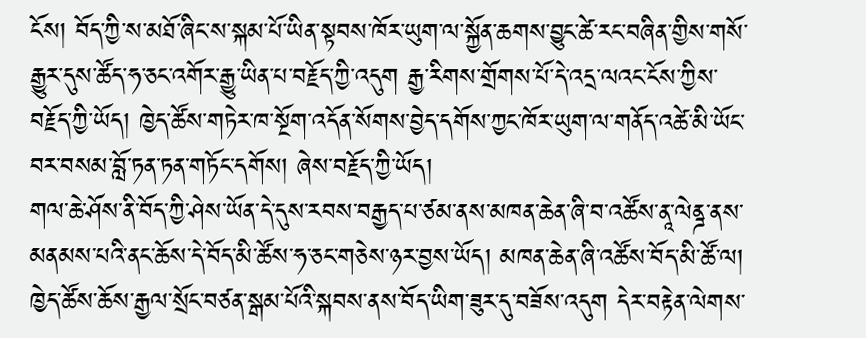ངོས། བོད་ཀྱི་ས་མཐོ་ཞིང་ས་སྐམ་པོ་ཡིན་སྟབས་ཁོར་ཡུག་ལ་སྐྱོན་ཆགས་བྱུང་ཚེ་རང་བཞིན་གྱིས་གསོ་རྒྱུར་དུས་ཚོད་ཧ་ཅང་འགོར་རྒྱུ་ཡིན་པ་བརྗོད་ཀྱི་འདུག རྒྱ་རིགས་གྲོགས་པོ་དེ་འདྲ་ལའང་ངོས་ཀྱིས་བརྗོད་ཀྱི་ཡོད། ཁྱེད་ཚོས་གཏེར་ཁ་སྔོག་འདོན་སོགས་བྱེད་དགོས་ཀྱང་ཁོར་ཡུག་ལ་གནོད་འཚེ་མི་ཡོང་བར་བསམ་བློ་ཏན་ཏན་གཏོང་དགོས། ཞེས་བརྗོད་ཀྱི་ཡོད།
གལ་ཆེ་ཤོས་ནི་བོད་ཀྱི་ཤེས་ཡོན་དེ་དུས་རབས་བརྒྱད་པ་ཙམ་ནས་མཁན་ཆེན་ཞི་བ་འཚོས་ནཱ་ལེནྜ་ནས་མནམས་པའི་ནང་ཆོས་དེ་བོད་མི་ཚོས་ཧ་ཅང་གཅེས་ཉར་བྱས་ཡོད། མཁན་ཆེན་ཞི་འཚོས་བོད་མི་ཚོ་ལ། ཁྱེད་ཚོས་ཆོས་རྒྱལ་སྲོང་བཙན་སྒམ་པོའི་སྐབས་ནས་བོད་ཡིག་ཟུར་དུ་བཟོས་འདུག དེར་བརྟེན་ལེགས་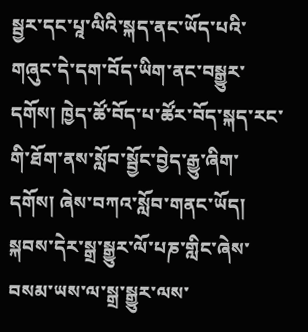སྦྱར་དང་པཱ་ལིའི་སྐད་ནང་ཡོད་པའི་གཞུང་དེ་དག་བོད་ཡིག་ནང་བསྒྱུར་དགོས། ཁྱེད་ཚོ་བོད་པ་ཚོར་བོད་སྐད་རང་གི་ཐོག་ནས་སློབ་སྦྱོང་བྱེད་རྒྱུ་ཞིག་དགོས། ཞེས་བཀའ་སློབ་གནང་ཡོད། སྐབས་དེར་སྒྲ་སྒྱུར་ལོ་པཎ་གླིང་ཞེས་བསམ་ཡས་ལ་སྒྲ་སྒྱུར་ལས་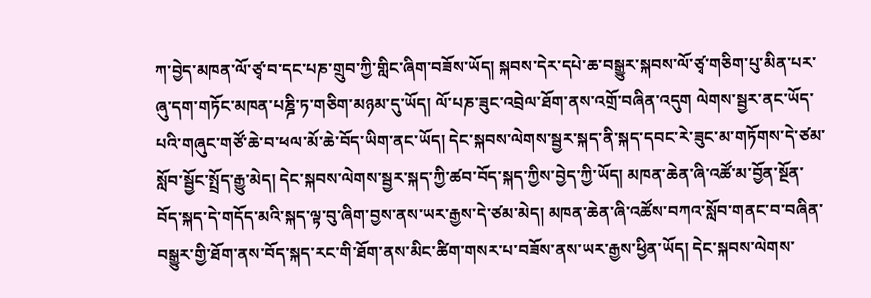ཀ་བྱེད་མཁན་ལོ་ཙྭ་བ་དང་པཎ་གྲུབ་ཀྱི་གླིང་ཞིག་བཟོས་ཡོད། སྐབས་དེར་དཔེ་ཆ་བསྒྱུར་སྐབས་ལོ་ཙྭ་གཅིག་པུ་མིན་པར་ཞུ་དག་གཏོང་མཁན་པཎྜི་ཏ་གཅིག་མཉམ་དུ་ཡོད། ལོ་པཎ་ཟུང་འབྲེལ་ཐོག་ནས་འགྲོ་བཞིན་འདུག ལེགས་སྦྱར་ནང་ཡོད་པའི་གཞུང་གཙོ་ཆེ་བ་ཕལ་མོ་ཆེ་བོད་ཡིག་ནང་ཡོད། དེང་སྐབས་ལེགས་སྦྱར་སྐད་ནི་སྐད་དབང་རེ་ཟུང་མ་གཏོགས་དེ་ཙམ་སློབ་སྦྱོང་སྤྲོད་རྒྱུ་མེད། དེང་སྐབས་ལེགས་སྦྱར་སྐད་ཀྱི་ཚབ་བོད་སྐད་ཀྱིས་བྱེད་ཀྱི་ཡོད། མཁན་ཆེན་ཞི་འཚོ་མ་བྱོན་སྔོན་བོད་སྐད་དེ་གདོད་མའི་སྐད་ལྟ་བུ་ཞིག་བྱས་ནས་ཡར་རྒྱས་དེ་ཙམ་མེད། མཁན་ཆེན་ཞི་འཚོས་བཀའ་སློབ་གནང་བ་བཞིན་བསྒྱུར་གྱི་ཐོག་ནས་བོད་སྐད་རང་གི་ཐོག་ནས་མིང་ཚིག་གསར་པ་བཟོས་ནས་ཡར་རྒྱས་ཕྱིན་ཡོད། དེང་སྐབས་ལེགས་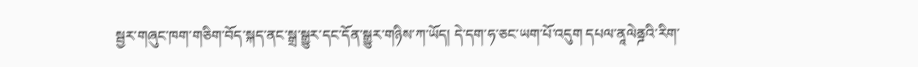སྦྱར་གཞུང་ཁག་གཅིག་བོད་སྐད་ནང་སྒྲ་སྒྱུར་དང་དོན་སྒྱུར་གཉིས་ཀ་ཡོད། དེ་དག་ཧ་ཅང་ཡག་པོ་འདུག དཔལ་ནཱལེནྜའི་རིག་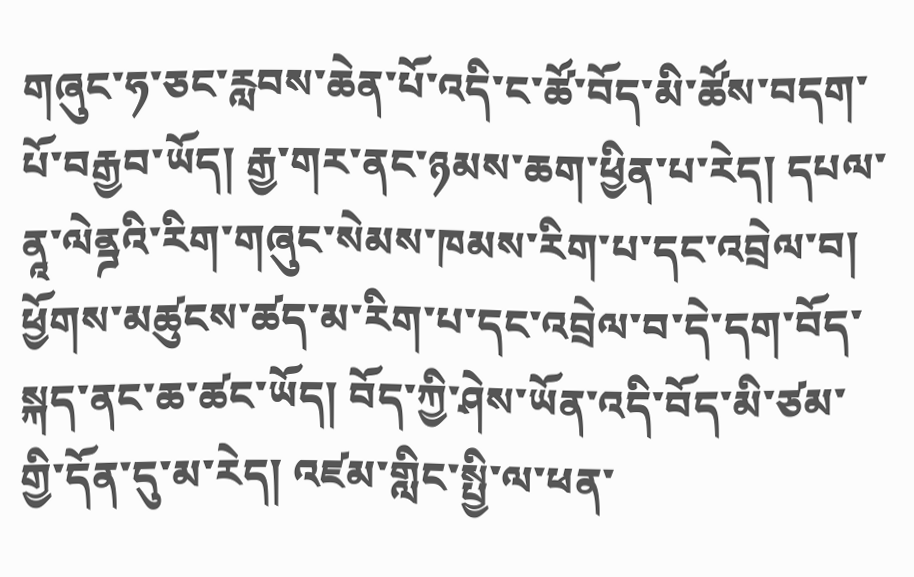གཞུང་ཧ་ཅང་རླབས་ཆེན་པོ་འདི་ང་ཚོ་བོད་མི་ཚོས་བདག་པོ་བརྒྱབ་ཡོད། རྒྱ་གར་ནང་ཉམས་ཆག་ཕྱིན་པ་རེད། དཔལ་ནཱ་ལེནྜའི་རིག་གཞུང་སེམས་ཁམས་རིག་པ་དང་འབྲེལ་བ།
ཕྱོགས་མཚུངས་ཚད་མ་རིག་པ་དང་འབྲེལ་བ་དེ་དག་བོད་སྐད་ནང་ཆ་ཚང་ཡོད། བོད་ཀྱི་ཤེས་ཡོན་འདི་བོད་མི་ཙམ་གྱི་དོན་དུ་མ་རེད། འཛམ་གླིང་སྤྱི་ལ་ཕན་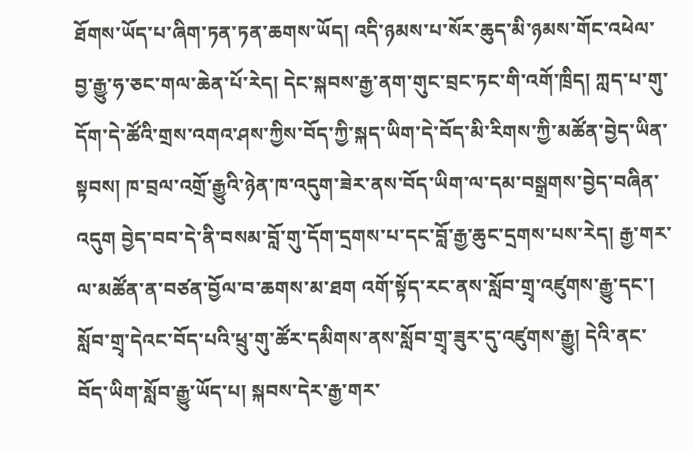ཐོགས་ཡོད་པ་ཞིག་ཏན་ཏན་ཆགས་ཡོད། འདི་ཉམས་པ་སོར་ཆུད་མི་ཉམས་གོང་འཕེལ་བྱ་རྒྱུ་ཧ་ཅང་གལ་ཆེན་པོ་རེད། དེང་སྐབས་རྒྱ་ནག་གུང་བྲང་ཏང་གི་འགོ་ཁྲིད། ཀླད་པ་གུ་དོག་དེ་ཚོའི་གྲས་འགའ་ཤས་ཀྱིས་བོད་ཀྱི་སྐད་ཡིག་དེ་བོད་མི་རིགས་ཀྱི་མཚོན་བྱེད་ཡིན་སྟབས། ཁ་བྲལ་འགྲོ་རྒྱུའི་ཉེན་ཁ་འདུག་ཟེར་ནས་བོད་ཡིག་ལ་དམ་བསྒྲགས་བྱེད་བཞིན་འདུག བྱེད་བབ་དེ་ནི་བསམ་བློ་གུ་དོག་དྲགས་པ་དང་བློ་རྒྱ་ཆུང་དྲགས་པས་རེད། རྒྱ་གར་ལ་མཚོན་ན་བཙན་བྱོལ་བ་ཆགས་མ་ཐག འགོ་སྟོད་རང་ནས་སློབ་གྲྭ་འཛུགས་རྒྱུ་དང་། སློབ་གྲྭ་དེའང་བོད་པའི་ཕྲུ་གུ་ཚོར་དམིགས་ནས་སློབ་གྲྭ་ཟུར་དུ་འཛུགས་རྒྱུ། དེའི་ནང་བོད་ཡིག་སློབ་རྒྱུ་ཡོད་པ། སྐབས་དེར་རྒྱ་གར་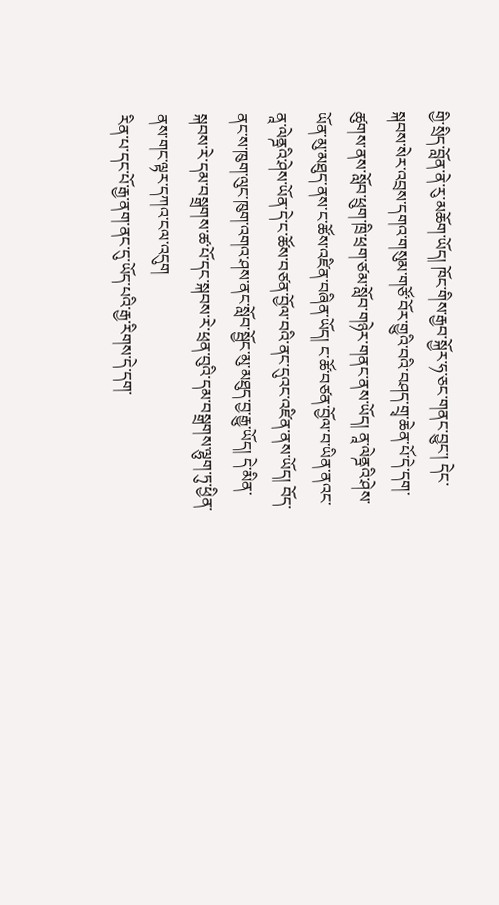གྱི་སྲིད་བློན་ནེ་རུ་མཆོག་ཡོད། ཁོང་གིས་རྒྱབ་སྐྱོར་ཧ་ཅང་གནང་བྱུང་། དེང་སྐབས་སེར་འབྲས་དགའ་གསུམ་གཙོ་བོར་གྱུའི་བའི་བཤད་གྲྭ་ཆེན་པོ་དེ་དག་ཚུགས་ནས་སློབ་ཕྲུག་ཁྲི་ཕྲག་ཙམ་སློབ་གཉེར་གནང་ནས་ཡོད། ནཱ་ལེནྜའི་ཤེས་ཡོན་མུ་མཐུད་ནས་ང་ཚོས་འཛིན་བཞིན་ཡོད། ང་ཚོ་བཙན་བྱོལ་བ་ཡིན་ནའང་ནཱ་ལེནྜའི་ཤེས་ཡོན་དེ་ང་ཚོས་བཙན་བྱོལ་བའི་ནང་དུའང་འཛིན་ནས་ཡོད། བོད་ནང་ས་ཁུག་ལུང་ཁུག་འགའ་ཤས་ནང་སློབ་སྦྱོང་མུ་མཐུད་བྱ་རྒྱུ་ཡོད། དེ་མིན་སྐབས་རེ་དམ་བསྒྲགས་ཚ་པོ་དང་སྐབས་རེ་ཕྲན་བུའི་དམ་བསྒྲགས་ལྷུག་ཏུ་ཕྱིན་ནས་གང་ལྟར་དཀའ་ངལ་འདུག
རིན་པ་དང་པོ་རྒྱ་ནག་ནང་དུ་ཡོད་པའི་རྒྱ་རིགས་དེ་དག་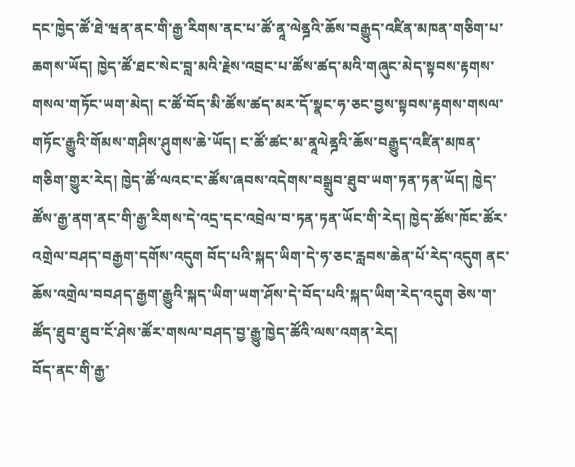དང་ཁྱེད་ཚོ་ཐེ་ཝན་ནང་གི་རྒྱ་རིགས་ནང་པ་ཚོ་ནཱ་ལེནྜའི་ཆོས་བརྒྱུད་འཛིན་མཁན་གཅིག་པ་ཆགས་ཡོད། ཁྱེད་ཚོ་ཐང་སེང་བླ་མའི་རྗེས་འབྲང་པ་ཚོས་ཚད་མའི་གཞུང་མེད་སྟབས་རྟགས་གསལ་གཏོང་ཡག་མེད། ང་ཚོ་བོད་མི་ཚོས་ཚད་མར་དོ་སྣང་ཧ་ཅང་བྱས་སྟབས་རྟགས་གསལ་གཏོང་རྒྱུའི་གོམས་གཤིས་ཤུགས་ཆེ་ཡོད། ང་ཚོ་ཚང་མ་ནཱལེནྜའི་ཆོས་བརྒྱུད་འཛིན་མཁན་གཅིག་གྱུར་རེད། ཁྱེད་ཚོ་ལའང་ང་ཚོས་ཞབས་འདེགས་བསྒྲུབ་ཐུབ་ཡག་ཏན་ཏན་ཡོད། ཁྱེད་ཚོས་རྒྱ་ནག་ནང་གི་རྒྱ་རིགས་དེ་འདྲ་དང་འབྲེལ་བ་ཏན་ཏན་ཡོང་གི་རེད། ཁྱེད་ཚོས་ཁོང་ཚོར་འགྲེལ་བཤད་བརྒྱག་དགོས་འདུག བོད་པའི་སྐད་ཡིག་དེ་ཧ་ཅང་རླབས་ཆེན་པོ་རེད་འདུག ནང་ཆོས་འགྲེལ་བབཤད་རྒྱག་རྒྱུའི་སྐད་ཡིག་ཡག་ཤོས་དེ་བོད་པའི་སྐད་ཡིག་རེད་འདུག ཅེས་ག་ཚོད་ཐུབ་ཐུབ་ངོ་ཤེས་ཚོར་གསལ་བཤད་བྱ་རྒྱུ་ཁྱེད་ཚོའི་ལས་འགན་རེད།
བོད་ནང་གི་རྒྱ་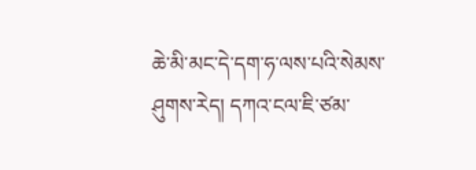ཆེ་མི་མང་དེ་དག་ཧ་ལས་པའི་སེམས་ཤུགས་རེད། དཀའ་ངལ་ཇི་ཙམ་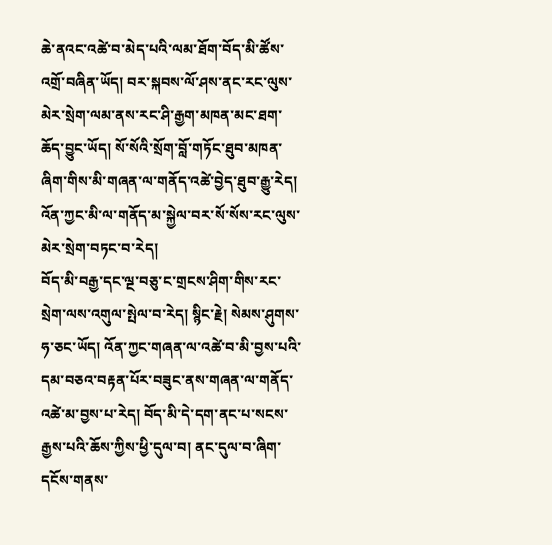ཆེ་ནའང་འཚེ་བ་མེད་པའི་ལམ་ཐོག་བོད་མི་ཚོས་འགྲོ་བཞིན་ཡོད། བར་སྐབས་ལོ་ཤས་ནང་རང་ལུས་མེར་སྲེག་ལམ་ནས་རང་ཤི་རྒྱག་མཁན་མང་ཐག་ཆོད་བྱུང་ཡོད། སོ་སོའི་སྲོག་བློ་གཏོང་ཐུབ་མཁན་ཞིག་གིས་མི་གཞན་ལ་གནོད་འཚེ་བྱེད་ཐུབ་རྒྱུ་རེད། འོན་ཀྱང་མི་ལ་གནོད་མ་སྐྱེལ་བར་སོ་སོས་རང་ལུས་མེར་སྲེག་བཏང་བ་རེད།
བོད་མི་བརྒྱ་དང་ལྔ་བཅུ་ང་གྲངས་ཤིག་གིས་རང་སྲེག་ལས་འགུལ་སྤེལ་བ་རེད། སྙིང་རྗེ། སེམས་ཤུགས་ཧ་ཅང་ཡོད། འོན་ཀྱང་གཞན་ལ་འཚེ་བ་མི་བྱས་པའི་དམ་བཅའ་བརྟན་པོར་བཟུང་ནས་གཞན་ལ་གནོད་འཚེ་མ་བྱས་པ་རེད། བོད་མི་དེ་དག་ནང་པ་སངས་རྒྱས་པའི་ཆོས་ཀྱིས་ཕྱི་དུལ་བ། ནང་དུལ་བ་ཞིག་དངོས་གནས་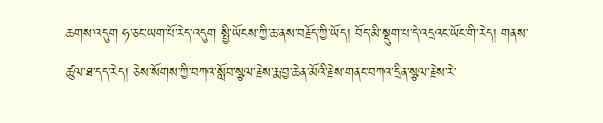ཆགས་འདུག ཧ་ཅང་ཡག་པོ་རེད་འདུག སྤྱི་ཡོངས་ཀྱི་ཆ་ནས་བརྗོད་ཀྱི་ཡོད། བོད་མི་སྡུག་པ་དེ་འདྲའང་ཡོང་གི་རེད། གནས་ཚུལ་ཐ་དད་རེད། ཅེས་སོགས་ཀྱི་བཀའ་སློབ་སྩལ་རྗེས་རྨ་བྱ་ཆེན་མོའི་རྗེས་གནང་བཀའ་དྲིན་སྩལ་རྗེས་རེ་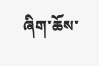ཞིག་ཆོས་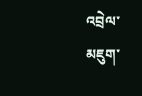འབྲེལ་མཇུག་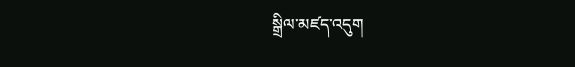སྒྲིལ་མཛད་འདུག